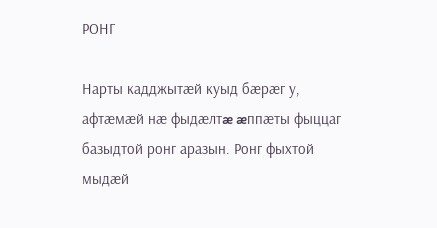РОНГ

Нарты кадджытæй куыд бæрæг у, афтæмæй нæ фыдæлтæ æппæты фыццаг базыдтой ронг аразын. Ронг фыхтой мыдæй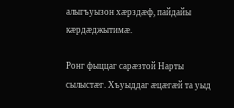алыгъуызон хæрздæф, пайдайы кæрдæджытимæ.

Ронг фыццаг сарæзтой Нарты сылыстæг. Хъуыддаг æцæгæй та уыд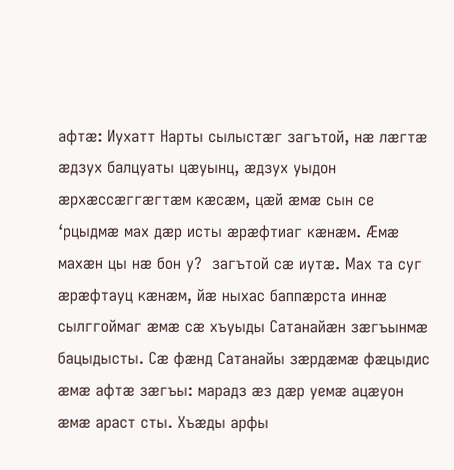афтæ: Иухатт Нарты сылыстæг загътой, нæ лæгтæ æдзух балцуаты цæуынц, æдзух уыдон æрхæссæггæгтæм кæсæм, цæй æмæ сын се ‘рцыдмæ мах дæр исты æрæфтиаг кæнæм. Æмæ махæн цы нæ бон у?  загътой сæ иутæ. Мах та суг æрæфтауц кæнæм, йæ ныхас баппæрста иннæ сылггоймаг æмæ сæ хъуыды Сатанайæн зæгъынмæ бацыдысты. Сæ фæнд Сатанайы зæрдæмæ фæцыдис æмæ афтæ зæгъы: марадз æз дæр уемæ ацæуон æмæ араст сты. Хъæды арфы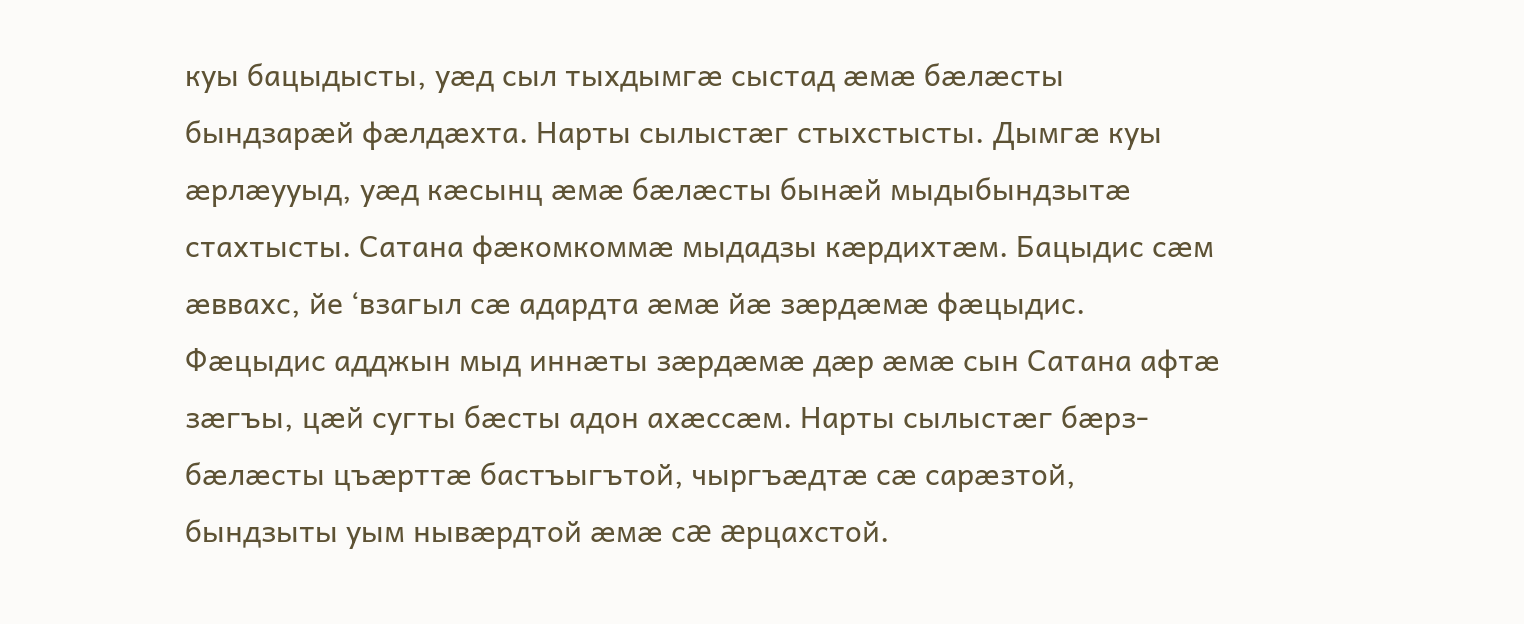куы бацыдысты, уæд сыл тыхдымгæ сыстад æмæ бæлæсты бындзарæй фæлдæхта. Нарты сылыстæг стыхстысты. Дымгæ куы æрлæууыд, уæд кæсынц æмæ бæлæсты бынæй мыдыбындзытæ стахтысты. Сатана фæкомкоммæ мыдадзы кæрдихтæм. Бацыдис сæм æввахс, йе ‘взагыл сæ адардта æмæ йæ зæрдæмæ фæцыдис. Фæцыдис адджын мыд иннæты зæрдæмæ дæр æмæ сын Сатана афтæ зæгъы, цæй сугты бæсты адон ахæссæм. Нарты сылыстæг бæрз-бæлæсты цъæрттæ бастъыгътой, чыргъæдтæ сæ сарæзтой, бындзыты уым нывæрдтой æмæ сæ æрцахстой.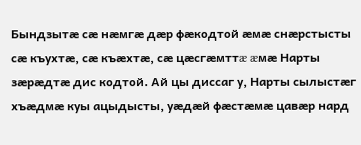Бындзытæ сæ нæмгæ дæр фæкодтой æмæ снæрстысты сæ къухтæ, сæ къæхтæ, сæ цæсгæмттæ æмæ Нарты зæрæдтæ дис кодтой. Ай цы диссаг у, Нарты сылыстæг хъæдмæ куы ацыдысты, уæдæй фæстæмæ цавæр нард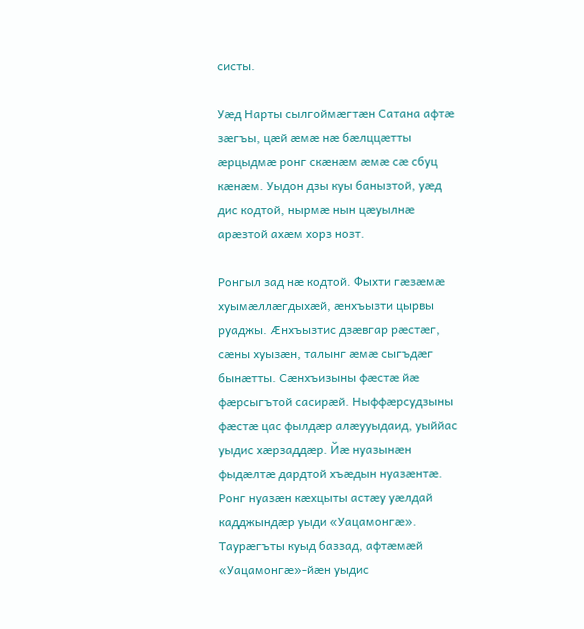систы.

Уæд Нарты сылгоймæгтæн Сатана афтæ зæгъы, цæй æмæ нæ бæлццæтты æрцыдмæ ронг скæнæм æмæ сæ сбуц кæнæм. Уыдон дзы куы банызтой, уæд дис кодтой, нырмæ нын цæуылнæ арæзтой ахæм хорз нозт.

Ронгыл зад нæ кодтой. Фыхти гæзæмæ хуымæллæгдыхæй, æнхъызти цырвы руаджы. Æнхъызтис дзæвгар рæстæг, сæны хуызæн, талынг æмæ сыгъдæг бынæтты. Сæнхъизыны фæстæ йæ фæрсыгътой сасирæй. Ныффæрсудзыны фæстæ цас фылдæр алæууыдаид, уыййас уыдис хæрзаддæр. Йæ нуазынæн фыдæлтæ дардтой хъæдын нуазæнтæ. Ронг нуазæн кæхцыты астæу уæлдай кадджындæр уыди «Уацамонгæ». Таурæгъты куыд баззад, афтæмæй «Уацамонгæ»-йæн уыдис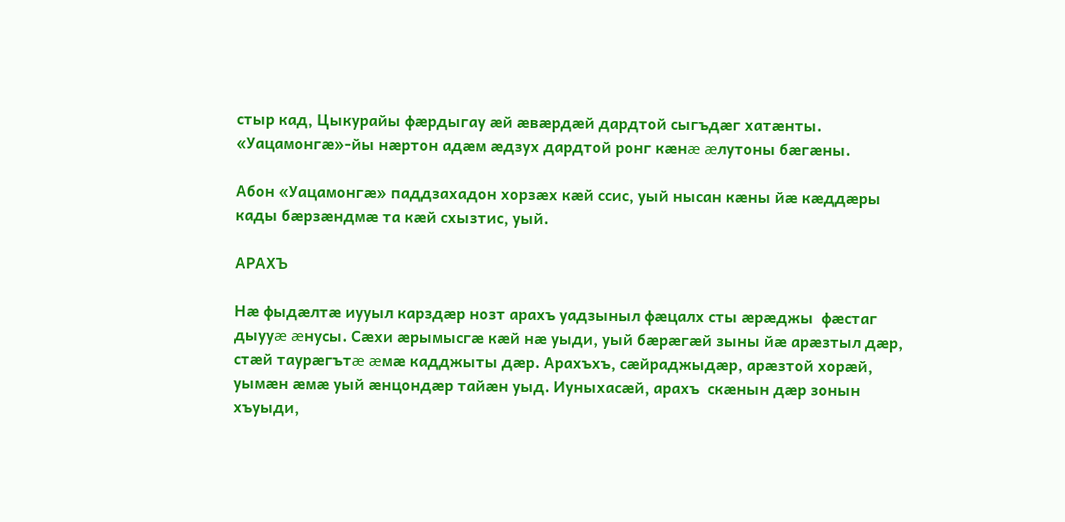стыр кад, Цыкурайы фæрдыгау æй æвæрдæй дардтой сыгъдæг хатæнты. «Уацамонгæ»-йы нæртон адæм æдзух дардтой ронг кæнæ æлутоны бæгæны.

Абон «Уацамонгæ» паддзахадон хорзæх кæй ссис, уый нысан кæны йæ кæддæры кады бæрзæндмæ та кæй схызтис, уый.

АРАХЪ

Нæ фыдæлтæ иууыл карздæр нозт арахъ уадзыныл фæцалх сты æрæджы  фæстаг дыууæ æнусы. Сæхи æрымысгæ кæй нæ уыди, уый бæрæгæй зыны йæ арæзтыл дæр, стæй таурæгътæ æмæ кадджыты дæр. Арахъхъ, сæйраджыдæр, арæзтой хорæй, уымæн æмæ уый æнцондæр тайæн уыд. Иуныхасæй, арахъ  скæнын дæр зонын хъуыди,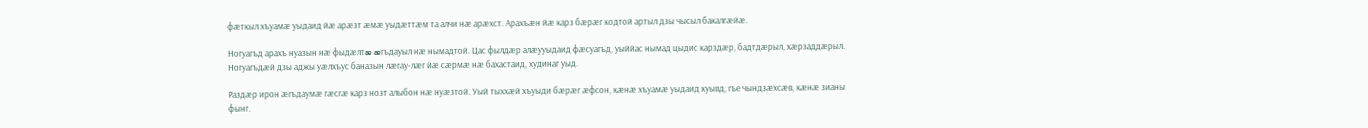фæткыл хъуамæ уыдаид йæ арæзт æмæ уыдæттæм та алчи нæ арæхст. Арахъæн йæ карз бæрæг кодтой артыл дзы чысыл бакалгæйæ.

Ногуагъд арахъ нуазын нæ фыдæлтæ æгъдауыл нæ нымадтой. Цас фылдæр алæууыдаид фæсуагъд, уыййас нымад цыдис карздæр, бадтдæрыл, хæрзаддæрыл. Ногуагъдæй дзы аджы уæлхъус баназын лæгау-лæг йæ сæрмæ нæ бахастаид, худинаг уыд.

Раздæр ирон æгъдаумæ гæсгæ карз нозт алыбон нæ нуæзтой. Уый тыххæй хъуыди бæрæг æфсон, кæнæ хъуамæ уыдаид куывд, гъе чындзæхсæв, кæнæ зианы фынг.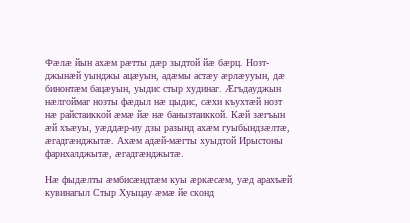Фæлæ йын ахæм рæтты дæр зыдтой йæ бæрц. Нозт-джынæй уынджы ацæуын, адæмы астæу æрлæууын, дæ бинонтæм бацæуын, уыдис стыр худинаг. Æгъдауджын нæлгоймаг нозты фæдыл нæ цыдис, сæхи къухтæй нозт нæ райстаиккой æмæ йæ нæ банызтаиккой. Кæй зæгъын æй хъæуы, уæддæр-иу дзы разынд ахæм гуыбындзæлтæ, æгадгæнджытæ. Ахæм адæй-мæгты хуыдтой Ирыстоны фарнхалджытæ, æгадгæнджытæ.

Нæ фыдæлты æмбисæндтæм куы æркæсæм, уæд арахъæй кувинагыл Стыр Хуыцау æмæ йе сконд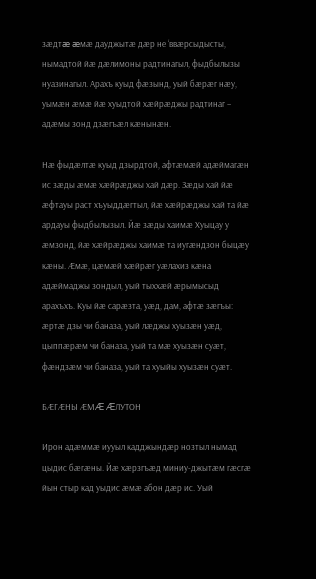зæдтæ æмæ дауджытæ дæр не ‘ввæрсыдысты, нымадтой йæ дæлимоны радтинагыл, фыдбылызы нуазинагыл. Арахъ куыд фæзынд, уый бæрæг нæу, уымæн æмæ йæ хуыдтой хæйрæджы радтинаг – адæмы зонд дзæгъæл кæнынæн.

Нæ фыдæлтæ куыд дзырдтой, афтæмæй адæймагæн ис зæды æмæ хæйрæджы хай дæр. Зæды хай йæ æфтауы раст хъуыддæгтыл, йæ хæйрæджы хай та йæ ардауы фыдбылызыл. Йæ зæды хаимæ Хуыцау у æмзонд, йæ хæйрæджы хаимæ та иугæндзон быцæу кæны. Æмæ, цæмæй хæйрæг уæлахиз кæна адæймаджы зондыл, уый тыххæй æрымысыд арахъхъ. Куы йæ сарæзта, уæд, дам, афтæ зæгъы: æртæ дзы чи баназа, уый лæджы хуызæн уæд, цыппæрæм чи баназа, уый та мæ хуызæн суæт, фæндзæм чи баназа, уый та хуыйы хуызæн суæт.

БÆГÆНЫ ÆМÆ ÆЛУТОН

Ирон адæммæ иууыл кадджындæр нозтыл нымад цыдис бæгæны. Йæ хæрзгъæд миниу-джытæм гæсгæ йын стыр кад уыдис æмæ абон дæр ис. Уый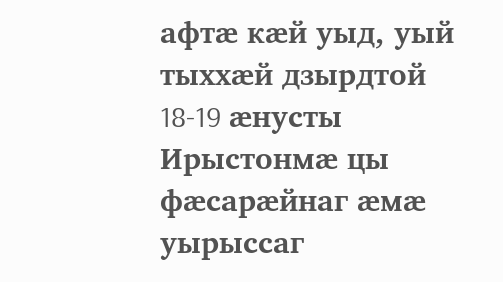афтæ кæй уыд, уый тыххæй дзырдтой 18-19 æнусты Ирыстонмæ цы фæсарæйнаг æмæ уырыссаг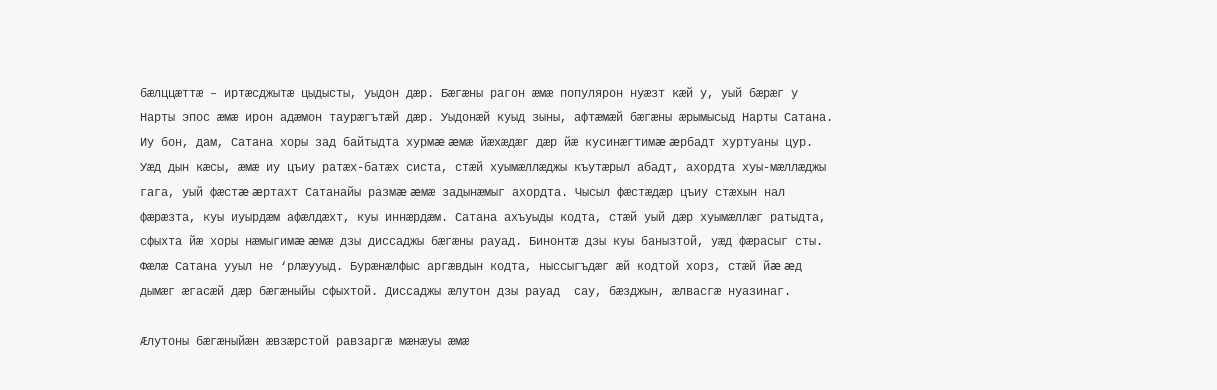бæлццæттæ – иртæсджытæ цыдысты, уыдон дæр. Бæгæны рагон æмæ популярон нуæзт кæй у, уый бæрæг у Нарты эпос æмæ ирон адæмон таурæгътæй дæр. Уыдонæй куыд зыны, афтæмæй бæгæны æрымысыд Нарты Сатана. Иу бон, дам, Сатана хоры зад байтыдта хурмæ æмæ йæхæдæг дæр йæ кусинæгтимæ æрбадт хуртуаны цур. Уæд дын кæсы, æмæ иу цъиу ратæх-батæх систа, стæй хуымæллæджы къутæрыл абадт, ахордта хуы-мæллæджы гага, уый фæстæ æртахт Сатанайы размæ æмæ задынæмыг ахордта. Чысыл фæстæдæр цъиу стæхын нал фæрæзта, куы иуырдæм афæлдæхт, куы иннæрдæм. Сатана ахъуыды кодта, стæй уый дæр хуымæллæг ратыдта, сфыхта йæ хоры нæмыгимæ æмæ дзы диссаджы бæгæны рауад. Бинонтæ дзы куы банызтой, уæд фæрасыг сты. Фæлæ Сатана ууыл не ‘рлæууыд. Бурæнæлфыс аргæвдын кодта, ныссыгъдæг æй кодтой хорз, стæй йæ æд дымæг æгасæй дæр бæгæныйы сфыхтой. Диссаджы æлутон дзы рауад  сау, бæзджын, æлвасгæ нуазинаг.

Æлутоны бæгæныйæн æвзæрстой равзаргæ мæнæуы æмæ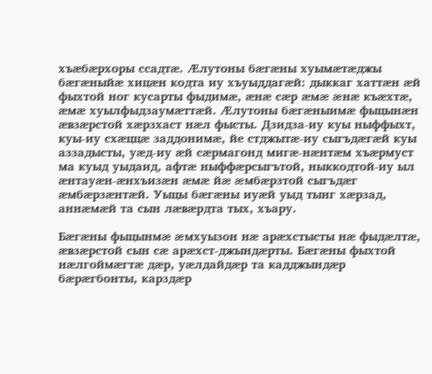хъæбæрхоры ссадтæ. Æлутоны бæгæны хуымæтæджы бæгæныйæ хицæн кодта иу хъуыддагæй: дыккаг хаттæн æй фыхтой ног кусарты фыдимæ, æнæ сæр æмæ æнæ къæхтæ, æмæ хуылфыдзаумæттæй. Æлутоны бæгæныимæ фыцынæн æвзæрстой хæрзхаст нæл фысты. Дзидза-иу куы ныффыхт,  куы-иу схæццæ заддонимæ, йе стджытæ-иу сыгъдæгæй куы аззадысты, уæд-иу æй сæрмагонд мигæ-нæнтæм хъæрмуст ма куыд уыдаид, афтæ ныффæрсыгътой, ныккодтой-иу ыл æнтауæн-æнхъизæн æмæ йæ æмбæрзтой сыгъдæг æмбæрзæнтæй. Уыцы бæгæны иуæй уыд тынг хæрзад, аннæмæй та сын лæвæрдта тых, хъару.

Бæгæны фыцынмæ æмхуызон нæ арæхстысты нæ фыдæлтæ, æвзæрстой сын сæ арæхст-джындæрты. Бæгæны фыхтой нæлгоймæгтæ дæр, уæлдайдæр та кадджындæр бæрæгбонты, карздæр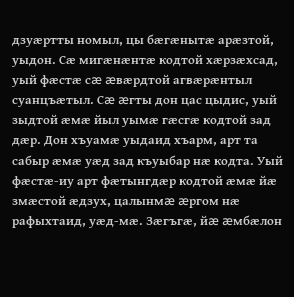дзуæртты номыл, цы бæгæнытæ арæзтой, уыдон. Сæ мигæнæнтæ кодтой хæрзæхсад, уый фæстæ сæ æвæрдтой агвæрæнтыл  суанцъæтыл. Сæ æгты дон цас цыдис, уый зыдтой æмæ йыл уымæ гæсгæ кодтой зад дæр. Дон хъуамæ уыдаид хъарм, арт та сабыр æмæ уæд зад къуыбар нæ кодта. Уый фæстæ-иу арт фæтынгдæр кодтой æмæ йæ змæстой æдзух, цалынмæ æргом нæ рафыхтаид, уæд-мæ. Зæгъгæ, йæ æмбæлон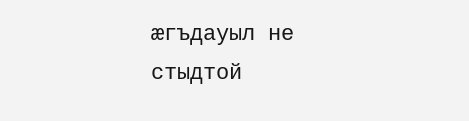æгъдауыл не стыдтой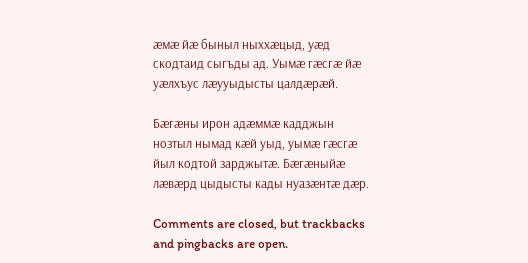æмæ йæ быныл ныххæцыд, уæд скодтаид сыгъды ад. Уымæ гæсгæ йæ уæлхъус лæууыдысты цалдæрæй.

Бæгæны ирон адæммæ кадджын нозтыл нымад кæй уыд, уымæ гæсгæ йыл кодтой зарджытæ. Бæгæныйæ лæвæрд цыдысты кады нуазæнтæ дæр.

Comments are closed, but trackbacks and pingbacks are open.